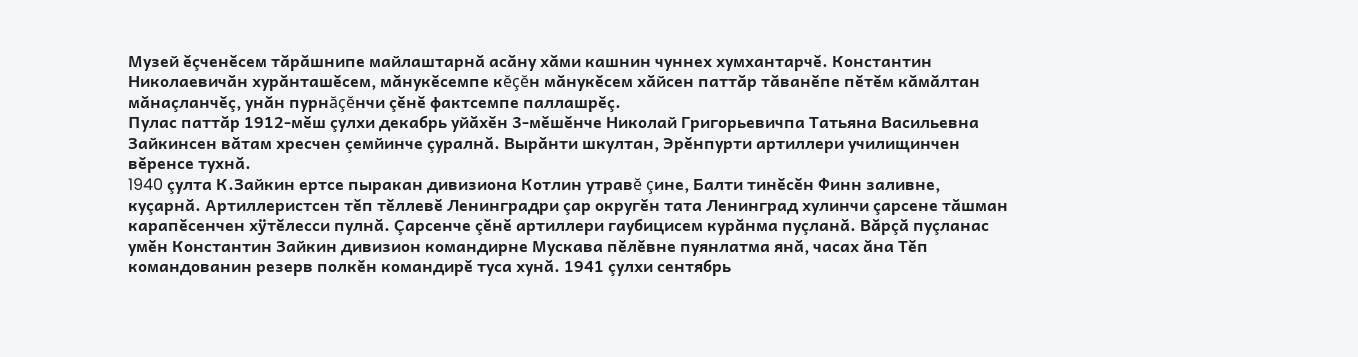Музей ĕçченĕсем тăрăшнипе майлаштарнă асăну хăми кашнин чуннех хумхантарчĕ. Константин Николаевичăн хурăнташĕсем, мăнукĕсемпе кĕçĕн мăнукĕсем хăйсен паттăр тăванĕпе пĕтĕм кăмăлтан мăнаçланчĕç, унăн пурнăçĕнчи çĕнĕ фактсемпе паллашрĕç.
Пулас паттăр 1912-мĕш çулхи декабрь уйăхĕн 3-мĕшĕнче Николай Григорьевичпа Татьяна Васильевна Зайкинсен вăтам хресчен çемйинче çуралнă. Вырăнти шкултан, Эрĕнпурти артиллери училищинчен вĕренсе тухнă.
1940 çулта К.Зайкин ертсе пыракан дивизиона Котлин утравĕ çине, Балти тинĕсĕн Финн заливне, куçарнă. Артиллеристсен тĕп тĕллевĕ Ленинградри çар округĕн тата Ленинград хулинчи çарсене тăшман карапĕсенчен хÿтĕлесси пулнă. Çарсенче çĕнĕ артиллери гаубицисем курăнма пуçланă. Вăрçă пуçланас умĕн Константин Зайкин дивизион командирне Мускава пĕлĕвне пуянлатма янă, часах ăна Тĕп командованин резерв полкĕн командирĕ туса хунă. 1941 çулхи сентябрь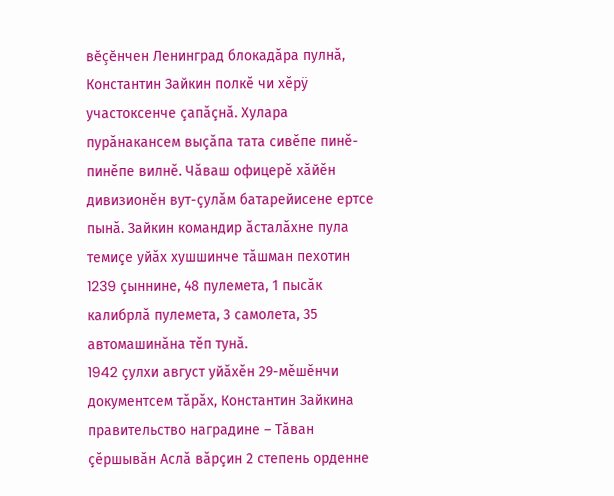вĕçĕнчен Ленинград блокадăра пулнă, Константин Зайкин полкĕ чи хĕрÿ участоксенче çапăçнă. Хулара пурăнакансем выçăпа тата сивĕпе пинĕ-пинĕпе вилнĕ. Чăваш офицерĕ хăйĕн дивизионĕн вут-çулăм батарейисене ертсе пынă. Зайкин командир ăсталăхне пула темиçе уйăх хушшинче тăшман пехотин 1239 çыннине, 48 пулемета, 1 пысăк калибрлă пулемета, 3 самолета, 35 автомашинăна тĕп тунă.
1942 çулхи август уйăхĕн 29-мĕшĕнчи документсем тăрăх, Константин Зайкина правительство наградине – Тăван çĕршывăн Аслă вăрçин 2 степень орденне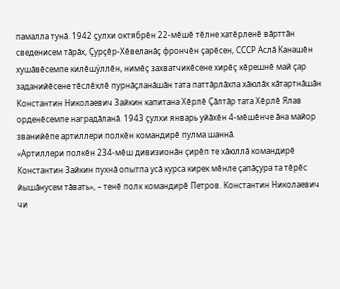памалла тунă. 1942 çулхи октябрĕн 22-мĕшĕ тĕлне хатĕрленĕ вăрттăн сведенисем тăрăх, Çурçĕр-Хĕвеланăç фрончĕн çарĕсен, СССР Аслă Канашĕн хушăвĕсемпе килĕшÿллĕн, нимĕç захватчикĕсене хирĕç кĕрешнĕ май çар заданийĕсене тĕслĕхлĕ пурнăçланăшăн тата паттăрлăхпа хăюлăх кăтартнăшăн Константин Николаевич Зайкин капитана Хĕрлĕ Çăлтăр тата Хĕрлĕ Ялав орденĕсемпе наградăланă. 1943 çулхи январь уйăхĕн 4-мĕшĕнче ăна майор званийĕпе артиллери полкĕн командирĕ пулма шаннă.
«Артиллери полкĕн 234-мĕш дивизионăн çирĕп те хăюллă командирĕ Константин Зайкин пухнă опытпа усă курса кирек мĕнле çапăçура та тĕрĕс йышăнусем тăвать», – тенĕ полк командирĕ Петров. Константин Николаевич чи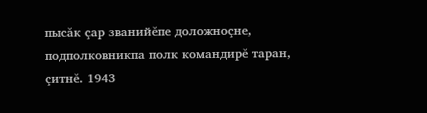пысăк çар званийĕпе доложноçне, подполковникпа полк командирĕ таран, çитнĕ. 1943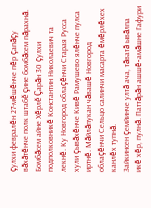çулхи февралĕн 27-мĕшĕнче пĕр çапăçу вăхăтĕнче полк штабĕ çине бомбăсем пăрахнă. Бомбăсем айне Хĕрлĕ Çарăн 30 çулхи подполковникĕ Константин Николаевич та лекнĕ. Ку Новгород облаçĕнчи Старая Русса хули çывăхĕнче Кивĕ Рамушево ялĕнче пулса иртнĕ. Мăйлăпукан чăвашĕ Новгород облаçĕнчи Сельцо салинчи масарта ĕмĕрлĕхех канлĕх тупнă.
Зайкинсен çемйинче ултă ача, тăватă ывăлпа икĕ хĕр, пулнă. Паттăрăн ашшĕ-амăшне Гафури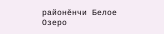районĕнчи Белое Озеро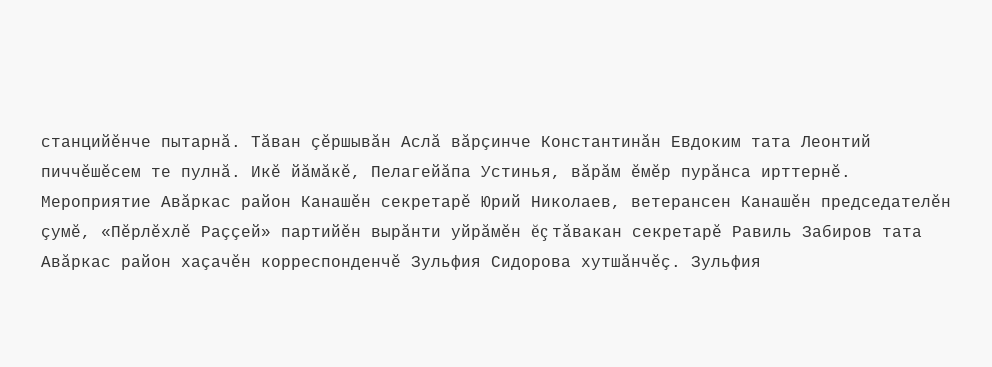станцийĕнче пытарнă. Тăван çĕршывăн Аслă вăрçинче Константинăн Евдоким тата Леонтий пиччĕшĕсем те пулнă. Икĕ йăмăкĕ, Пелагейăпа Устинья, вăрăм ĕмĕр пурăнса ирттернĕ.
Мероприятие Авăркас район Канашĕн секретарĕ Юрий Николаев, ветерансен Канашĕн председателĕн çумĕ, «Пĕрлĕхлĕ Раççей» партийĕн вырăнти уйрăмĕн ĕç тăвакан секретарĕ Равиль Забиров тата Авăркас район хаçачĕн корреспонденчĕ Зульфия Сидорова хутшăнчĕç. Зульфия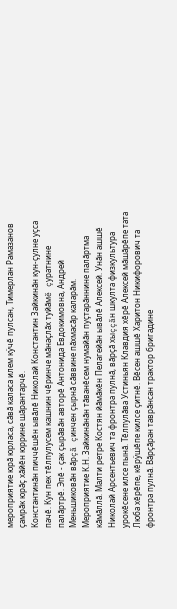мероприятие юрă юрласа, сăвă каласа илем кÿчĕ пулсан, Тимерлан Рамазанов çамрăк юрăç хăйĕн юррине шăрантарчĕ.
Константинăн пиччĕшĕн ывăлĕ Николай Константин Зайкинăн кун-çулне уçса пачĕ. Кун пек тĕлпулусем кашнин чĕринче мăнаçлăх туйăмĕ çуратнине палăртрĕ. Эпĕ - çак çырăвăн авторĕ Антонида Евдокимовна, Андрей Меньшиковăн вăрçă çинчен çырнă сăввине пăхмасăр каларăм.
Мероприятие К.Н. Зайкинăнăн тăванĕсем нумайăн пуçтарăннине палăртма кăмăллă. Малти ретре Костян йăмăкĕн Пелагейăн ывăлĕ Алексей. Унăн ашшĕ Николай Арсентьевич та фронтра пулнă, вăрçă хыççăн шкулта физкультура урокĕсене илсе пынă. Тĕлпулăва Устиньян Клавдия хĕрĕ Алексей мăшăрĕпе тата Люба хĕрĕпе, кĕрÿшĕпе килсе çитнĕ. Вĕсен ашшĕ Харитон Никифорович та фронтра пулнă. Вăрçăран таврăнсан трактор бригадине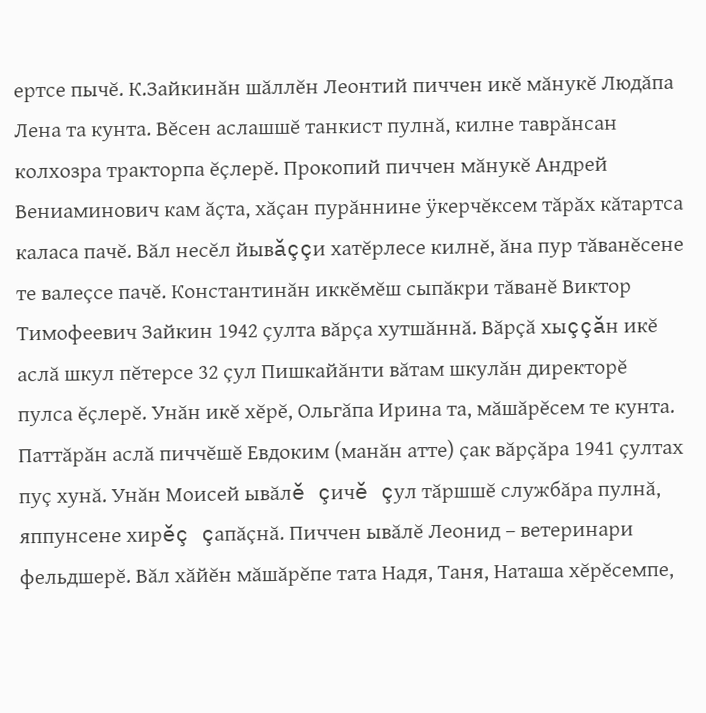ертсе пычĕ. К.Зайкинăн шăллĕн Леонтий пиччен икĕ мăнукĕ Людăпа Лена та кунта. Вĕсен аслашшĕ танкист пулнă, килне таврăнсан колхозра тракторпа ĕçлерĕ. Прокопий пиччен мăнукĕ Андрей Вениаминович кам ăçта, хăçан пурăннине ÿкерчĕксем тăрăх кăтартса каласа пачĕ. Вăл несĕл йывăççи хатĕрлесе килнĕ, ăна пур тăванĕсене те валеçсе пачĕ. Константинăн иккĕмĕш сыпăкри тăванĕ Виктор Тимофеевич Зайкин 1942 çулта вăрçа хутшăннă. Вăрçă хыççăн икĕ аслă шкул пĕтерсе 32 çул Пишкайăнти вăтам шкулăн директорĕ пулса ĕçлерĕ. Унăн икĕ хĕрĕ, Ольгăпа Ирина та, мăшăрĕсем те кунта. Паттăрăн аслă пиччĕшĕ Евдоким (манăн атте) çак вăрçăра 1941 çултах пуç хунă. Унăн Моисей ывăлĕ çичĕ çул тăршшĕ службăра пулнă, яппунсене хирĕç çапăçнă. Пиччен ывăлĕ Леонид – ветеринари фельдшерĕ. Вăл хăйĕн мăшăрĕпе тата Надя, Таня, Наташа хĕрĕсемпе,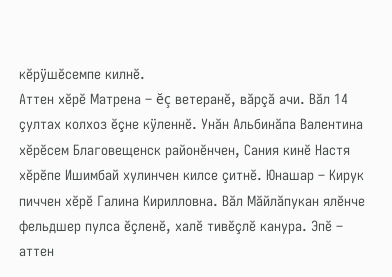кĕрÿшĕсемпе килнĕ.
Аттен хĕрĕ Матрена – ĕç ветеранĕ, вăрçă ачи. Вăл 14 çултах колхоз ĕçне кÿленнĕ. Унăн Альбинăпа Валентина хĕрĕсем Благовещенск районĕнчен, Сания кинĕ Настя хĕрĕпе Ишимбай хулинчен килсе çитнĕ. Юнашар – Кирук пиччен хĕрĕ Галина Кирилловна. Вăл Мăйлăпукан ялĕнче фельдшер пулса ĕçленĕ, халĕ тивĕçлĕ канура. Эпĕ – аттен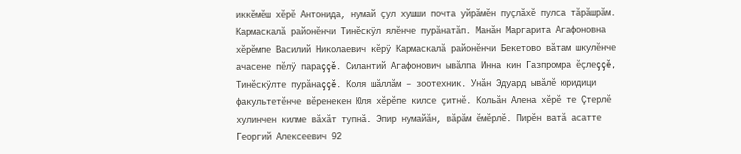иккĕмĕш хĕрĕ Антонида, нумай çул хушши почта уйрăмĕн пуçлăхĕ пулса тăрăшрăм. Кармаскалă районĕнчи Тинĕскÿл ялĕнче пурăнатăп. Манăн Маргарита Агафоновна хĕрĕмпе Василий Николаевич кĕрÿ Кармаскалă районĕнчи Бекетово вăтам шкулĕнче ачасене пĕлÿ параççĕ. Силантий Агафонович ывăлпа Инна кин Газпромра ĕçлеççĕ, Тинĕскÿлте пурăнаççĕ. Коля шăллăм – зоотехник. Унăн Эдуард ывăлĕ юридици факультетĕнче вĕренекен Юля хĕрĕпе килсе çитнĕ. Кольăн Алена хĕрĕ те Çтерлĕ хулинчен килме вăхăт тупнă. Эпир нумайăн, вăрăм ĕмĕрлĕ. Пирĕн ватă асатте Георгий Алексеевич 92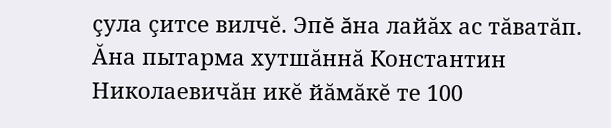çула çитсе вилчĕ. Эпĕ ăна лайăх ас тăватăп. Ăна пытарма хутшăннă Константин Николаевичăн икĕ йăмăкĕ те 100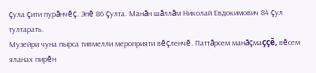çула çити пурăнчĕç. Эпĕ 86 çулта. Манăн шăллăм Николай Евдокимович 84 çул тултарать.
Музейри чуна пырса тивмелли мероприяти вĕçленчĕ. Паттăрсем манăçмаççĕ, вĕсем яланах пирĕн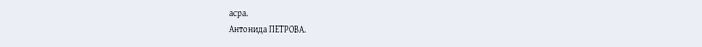асра.
Антонида ПЕТРОВА.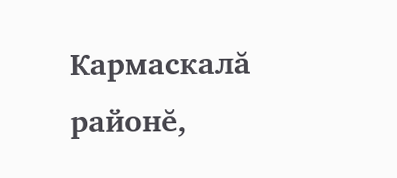Кармаскалă районĕ,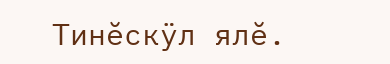Тинĕскÿл ялĕ.